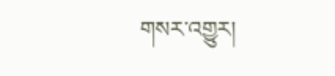གསར་འགྱུར།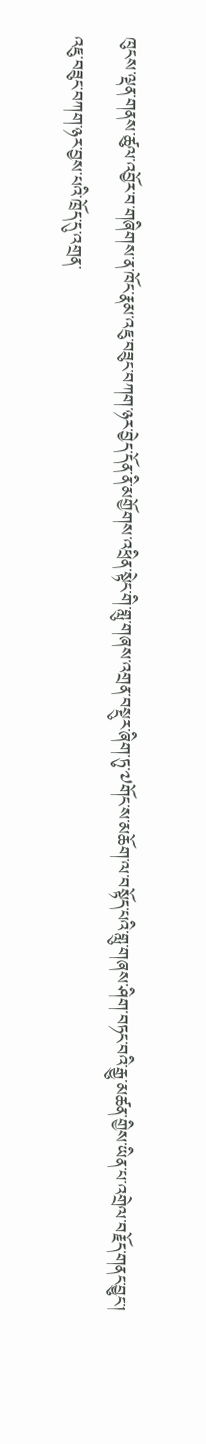ཁུངས་ལྡན་གནས་ཚུལ་འབྱོར་བ་གཞིགས་ན་ཁོང་རྣམ་འཇུ་བཟུང་བཀག་ཉར་བྱེད་དོན་ནི་མགྱོགས་འཕྲིན་སྟེང་གི་གླུ་གཞས་འགྲན་བསྡུར་ཞིག་ཏུ་༧གོང་ས་མཆོག་ལ་བསྟོད་པའི་གླུ་གཞས་ཤིག་བཏང་བའི་རྒྱུ་མཚན་གྱིས་ཡིན་པ་འགྲེལ་བརྗོད་གནང་བྱུང་།
འཇུ་བཟུང་བཀག་ཉར་བྱས་པའི་ཁྲོད་དུ་འགྲན་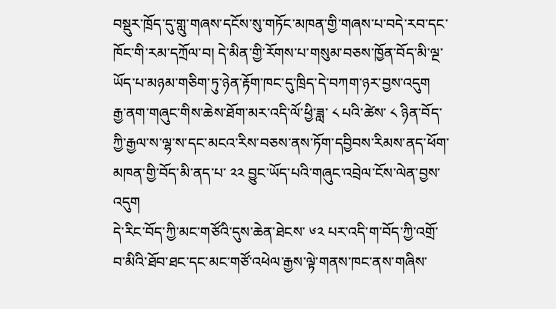བསྡུར་ཁྲོད་དུ་གླུ་གཞས་དངོས་སུ་གཏོང་མཁན་གྱི་གཞས་པ་བདེ་རབ་དང་ཁོང་གི་རམ་དཀྲོལ་བ། དེ་མིན་གྱི་རོགས་པ་གསུམ་བཅས་ཁྱོན་བོད་མི་ལྔ་ཡོད་པ་མཉམ་གཅིག་ཏུ་ཉེན་རྟོག་ཁང་དུ་ཁྲིད་དེ་བཀག་ཉར་བྱས་འདུག
རྒྱ་ནག་གཞུང་གིས་ཆེས་ཐོག་མར་འདི་ལོ་ཕྱི་ཟླ་ ༨ པའི་ཚེས་ ༨ ཉིན་བོད་ཀྱི་རྒྱལ་ས་ལྷ་ས་དང་མངའ་རིས་བཅས་ནས་ཏོག་དབྱིབས་རིམས་ནད་ཕོག་མཁན་གྱི་བོད་མི་ནད་པ་ ༢༢ བྱུང་ཡོད་པའི་གཞུང་འབྲེལ་ངོས་ལེན་བྱས་འདུག
དེ་རིང་བོད་ཀྱི་མང་གཙོའི་དུས་ཆེན་ཐེངས་ ༦༢ པར་འདི་ག་བོད་ཀྱི་འགྲོ་བ་མིའི་ཐོབ་ཐང་དང་མང་གཙོ་འཕེལ་རྒྱས་ལྟེ་གནས་ཁང་ནས་གཞིས་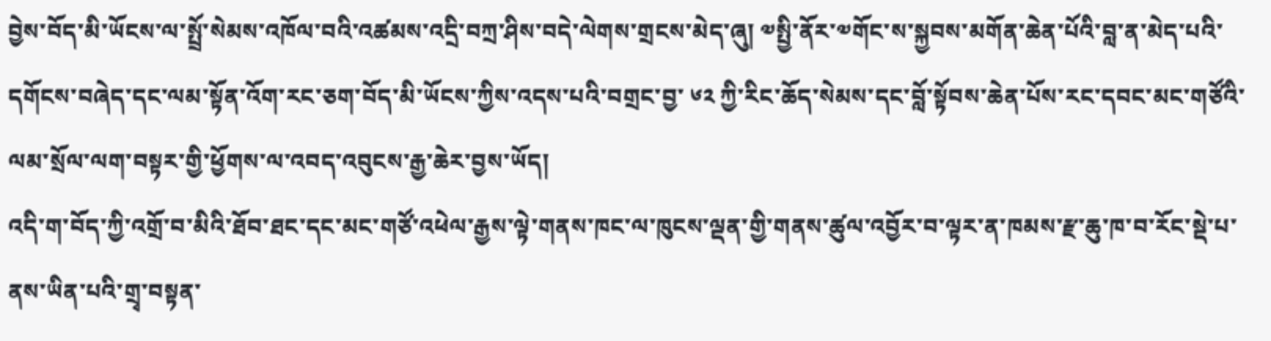བྱེས་བོད་མི་ཡོངས་ལ་སྤྲོ་སེམས་འཁོལ་བའི་འཚམས་འདྲི་བཀྲ་ཤིས་བདེ་ལེགས་གྲངས་མེད་ཞུ། ༧སྤྱི་ནོར་༧གོང་ས་སྐྱབས་མགོན་ཆེན་པོའི་བླ་ན་མེད་པའི་དགོངས་བཞེད་དང་ལམ་སྟོན་འོག་རང་ཅག་བོད་མི་ཡོངས་ཀྱིས་འདས་པའི་བགྲང་བྱ་ ༦༢ ཀྱི་རིང་ཆོད་སེམས་དང་བློ་སྟོབས་ཆེན་པོས་རང་དབང་མང་གཙོའི་ལམ་སྲོལ་ལག་བསྟར་གྱི་ཕྱོགས་ལ་འབད་འབུངས་རྒྱ་ཆེར་བྱས་ཡོད།
འདི་ག་བོད་ཀྱི་འགྲོ་བ་མིའི་ཐོབ་ཐང་དང་མང་གཙོ་འཕེལ་རྒྱས་ལྟེ་གནས་ཁང་ལ་ཁུངས་ལྡན་གྱི་གནས་ཚུལ་འབྱོར་བ་ལྟར་ན་ཁམས་རྫ་ཆུ་ཁ་བ་རོང་སྡེ་པ་ནས་ཡིན་པའི་གྲྭ་བསྟན་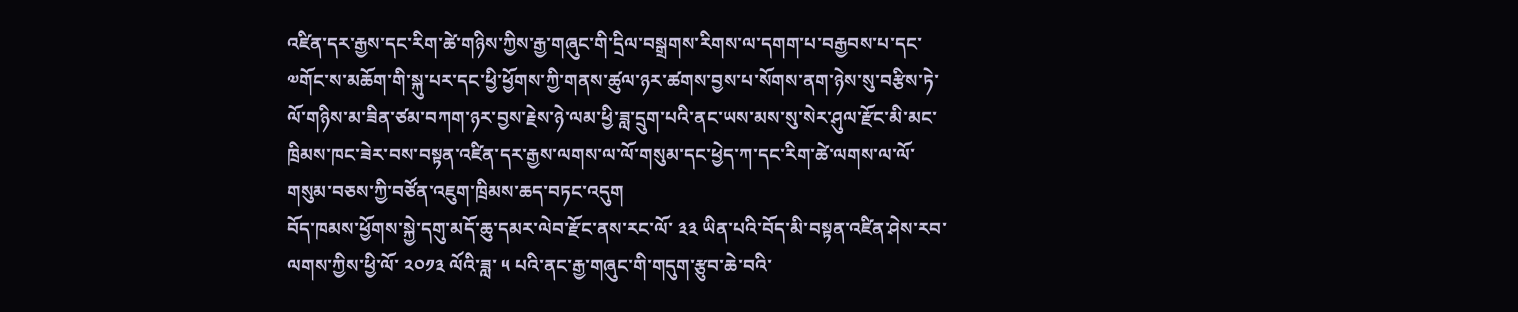འཛིན་དར་རྒྱས་དང་རིག་ཚེ་གཉིས་ཀྱིས་རྒྱ་གཞུང་གི་དྲིལ་བསྒྲགས་རིགས་ལ་དགག་པ་བརྒྱབས་པ་དང་༧གོང་ས་མཆོག་གི་སྐུ་པར་དང་ཕྱི་ཕྱོགས་ཀྱི་གནས་ཚུལ་ཉར་ཚགས་བྱས་པ་སོགས་ནག་ཉེས་སུ་བརྩིས་ཏེ་ལོ་གཉིས་མ་ཟིན་ཙམ་བཀག་ཉར་བྱས་རྗེས་ཉེ་ལམ་ཕྱི་ཟླ་དྲུག་པའི་ནང་ཡས་མས་སུ་སེར་ཤུལ་རྫོང་མི་མང་ཁྲིམས་ཁང་ཟེར་བས་བསྟན་འཛིན་དར་རྒྱས་ལགས་ལ་ལོ་གསུམ་དང་ཕྱེད་ཀ་དང་རིག་ཚེ་ལགས་ལ་ལོ་གསུམ་བཅས་ཀྱི་བཙོན་འཇུག་ཁྲིམས་ཆད་བཏང་འདུག
བོད་ཁམས་ཕྱོགས་སྐྱེ་དགུ་མདོ་ཆུ་དམར་ལེབ་རྫོང་ནས་རང་ལོ་ ༣༣ ཡིན་པའི་བོད་མི་བསྟན་འཛིན་ཤེས་རབ་ལགས་ཀྱིས་ཕྱི་ལོ་ ༢༠༡༣ ལོའི་ཟླ་ ༥ པའི་ནང་རྒྱ་གཞུང་གི་གདུག་རྩུབ་ཆེ་བའི་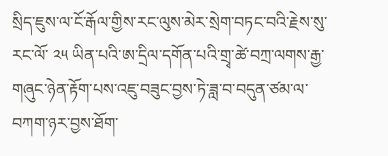སྲིད་ཇུས་ལ་ངོ་རྒོལ་གྱིས་རང་ལུས་མེར་སྲེག་བཏང་བའི་རྗེས་སུ་རང་ལོ་ ༢༥ ཡིན་པའི་ཨ་དྲིལ་དགོན་པའི་གྲྭ་ཚེ་བཀྲ་ལགས་རྒྱ་གཞུང་ཉེན་རྟོག་པས་འཇུ་བཟུང་བྱས་ཏེ་ཟླ་བ་བདུན་ཙམ་ལ་བཀག་ཉར་བྱས་ཐོག་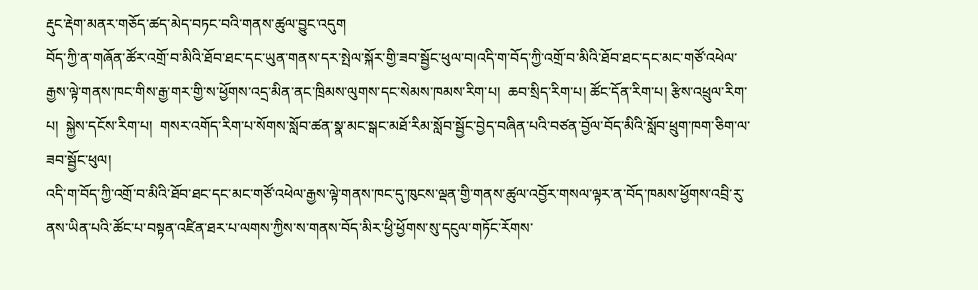རྡུང་རྡེག་མནར་གཅོད་ཚད་མེད་བཏང་བའི་གནས་ཚུལ་བྱུང་འདུག
བོད་ཀྱི་ན་གཞོན་ཚོར་འགྲོ་བ་མིའི་ཐོབ་ཐང་དང་ཡུན་གནས་དར་སྤེལ་སྐོར་གྱི་ཟབ་སྦྱོང་ཕུལ་བ།འདི་ག་བོད་ཀྱི་འགྲོ་བ་མིའི་ཐོབ་ཐང་དང་མང་གཙོ་འཕེལ་རྒྱས་ལྟེ་གནས་ཁང་གིས་རྒྱ་གར་གྱི་ས་ཕྱོགས་འདྲ་མིན་ནང་ཁྲིམས་ལུགས་དང་སེམས་ཁམས་རིག་པ།  ཆབ་སྲིད་རིག་པ། ཚོང་དོན་རིག་པ། རྩིས་འཕྲུལ་རིག་པ།  སྐྱེས་དངོས་རིག་པ།  གསར་འགོད་རིག་པ་སོགས་སློབ་ཚན་སྣ་མང་སྒང་མཐོ་རིམ་སློབ་སྦྱོང་བྱེད་བཞིན་པའི་བཙན་བྱོལ་བོད་མིའི་སློབ་ཕྲུག་ཁག་ཅིག་ལ་ཟབ་སྦྱོང་ཕུལ།
འདི་ག་བོད་ཀྱི་འགྲོ་བ་མིའི་ཐོབ་ཐང་དང་མང་གཙོ་འཕེལ་རྒྱས་ལྟེ་གནས་ཁང་དུ་ཁུངས་ལྡན་གྱི་གནས་ཚུལ་འབྱོར་གསལ་ལྟར་ན་བོད་ཁམས་ཕྱོགས་འབྲི་རུ་ནས་ཡིན་པའི་ཚོང་པ་བསྟན་འཛིན་ཐར་པ་ལགས་ཀྱིས་ས་གནས་བོད་མིར་ཕྱི་ཕྱོགས་སུ་དངུལ་གཏོང་རོགས་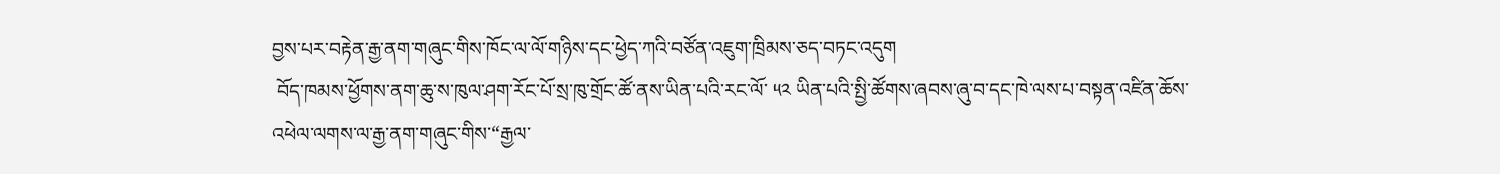བྱས་པར་བརྟེན་རྒྱ་ནག་གཞུང་གིས་ཁོང་ལ་ལོ་གཉིས་དང་ཕྱེད་ཀའི་བཙོན་འཇུག་ཁྲིམས་ཅད་བཏང་འདུག
 བོད་ཁམས་ཕྱོགས་ནག་ཆུ་ས་ཁུལ་ཤག་རོང་པོ་སྲ་ཁུ་གྲོང་ཚོ་ནས་ཡིན་པའི་རང་ལོ་ ༥༢ ཡིན་པའི་སྤྱི་ཚོགས་ཞབས་ཞུ་བ་དང་ཁེ་ལས་པ་བསྟན་འཛིན་ཆོས་འཕེལ་ལགས་ལ་རྒྱ་ནག་གཞུང་གིས་“རྒྱལ་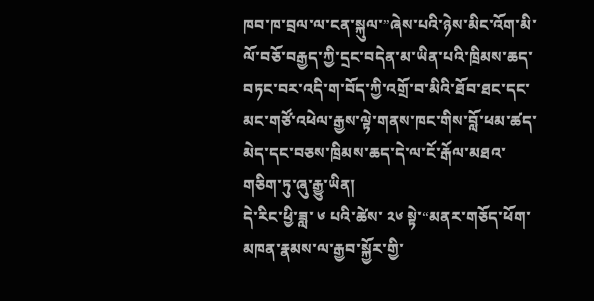ཁབ་ཁ་བྲལ་ལ་ངན་སྐུལ་”ཞེས་པའི་ཉེས་མིང་འོག་མི་ལོ་བཅོ་བརྒྱད་ཀྱི་དྲང་བདེན་མ་ཡིན་པའི་ཁྲིམས་ཆད་བཏང་བར་འདི་ག་བོད་ཀྱི་འགྲོ་བ་མིའི་ཐོབ་ཐང་དང་མང་གཙོ་འཕེལ་རྒྱས་ལྟེ་གནས་ཁང་གིས་བློ་ཕམ་ཚད་མེད་དང་བཅས་ཁྲིམས་ཆད་དེ་ལ་ངོ་རྒོལ་མཐའ་གཅིག་ཏུ་ཞུ་རྒྱུ་ཡིན།
དེ་རིང་ཕྱི་ཟླ་ ༦ པའི་ཚེས་ ༢༦ སྟེ་“མནར་གཅོད་ཕོག་མཁན་རྣམས་ལ་རྒྱབ་སྐྱོར་གྱི་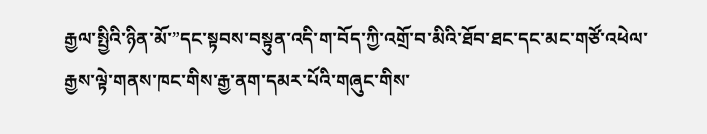རྒྱལ་སྤྱིའི་ཉིན་མོ་”དང་སྟབས་བསྟུན་འདི་ག་བོད་ཀྱི་འགྲོ་བ་མིའི་ཐོབ་ཐང་དང་མང་གཙོ་འཕེལ་རྒྱས་ལྟེ་གནས་ཁང་གིས་རྒྱ་ནག་དམར་པོའི་གཞུང་གིས་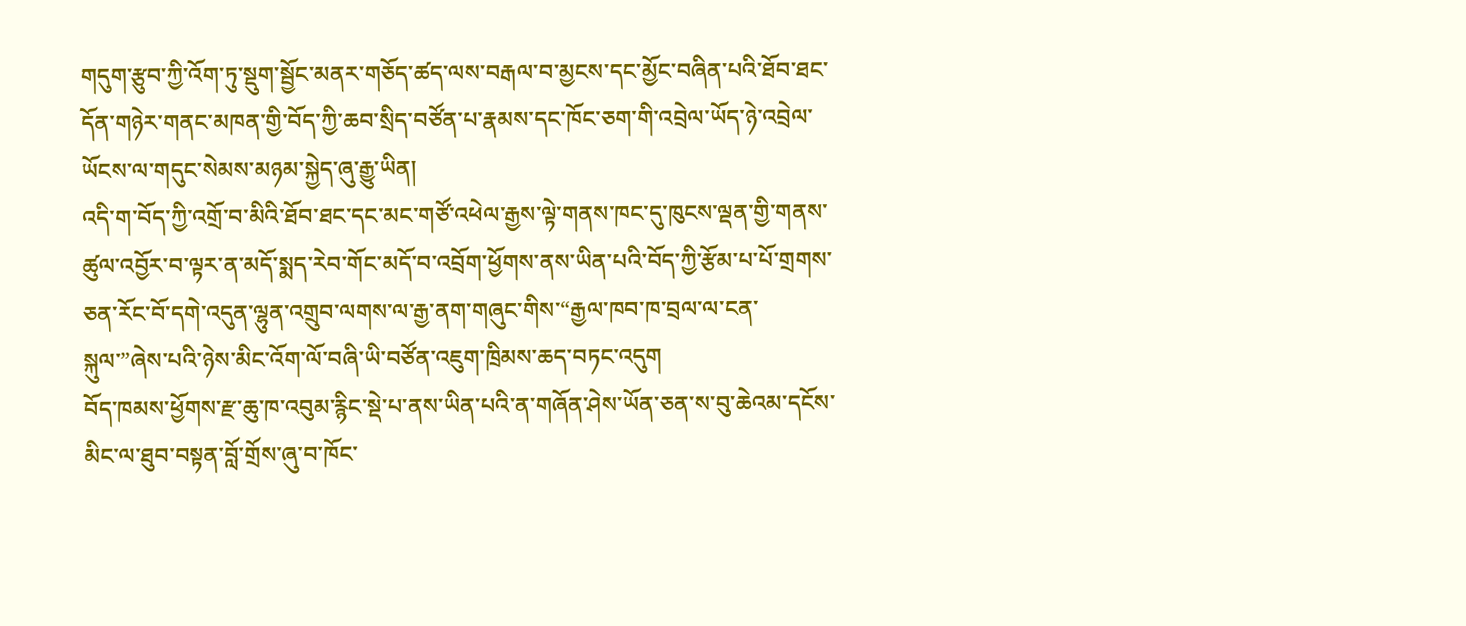གདུག་རྩུབ་ཀྱི་འོག་ཏུ་སྡུག་སྦྱོང་མནར་གཅོད་ཚད་ལས་བརྒལ་བ་མྱངས་དང་མྱོང་བཞིན་པའི་ཐོབ་ཐང་དོན་གཉེར་གནང་མཁན་གྱི་བོད་ཀྱི་ཆབ་སྲིད་བཙོན་པ་རྣམས་དང་ཁོང་ཅག་གི་འབྲེལ་ཡོད་ཉེ་འབྲེལ་ཡོངས་ལ་གདུང་སེམས་མཉམ་སྐྱེད་ཞུ་རྒྱུ་ཡིན།
འདི་ག་བོད་ཀྱི་འགྲོ་བ་མིའི་ཐོབ་ཐང་དང་མང་གཙོ་འཕེལ་རྒྱས་ལྟེ་གནས་ཁང་དུ་ཁུངས་ལྡན་གྱི་གནས་ཚུལ་འབྱོར་བ་ལྟར་ན་མདོ་སྨད་རེབ་གོང་མདོ་བ་འབྲོག་ཕྱོགས་ནས་ཡིན་པའི་བོད་ཀྱི་རྩོམ་པ་པོ་གྲགས་ཅན་རོང་བོ་དགེ་འདུན་ལྷུན་འགྲུབ་ལགས་ལ་རྒྱ་ནག་གཞུང་གིས་“རྒྱལ་ཁབ་ཁ་བྲལ་ལ་ངན་སྐུལ་”ཞེས་པའི་ཉེས་མིང་འོག་ལོ་བཞི་ཡི་བཙོན་འཇུག་ཁྲིམས་ཆད་བཏང་འདུག
བོད་ཁམས་ཕྱོགས་རྫ་ཆུ་ཁ་འབུམ་རྙིང་སྡེ་པ་ནས་ཡིན་པའི་ན་གཞོན་ཤེས་ཡོན་ཅན་ས་བུ་ཆེའམ་དངོས་མིང་ལ་ཐུབ་བསྟན་བློ་གྲོས་ཞུ་བ་ཁོང་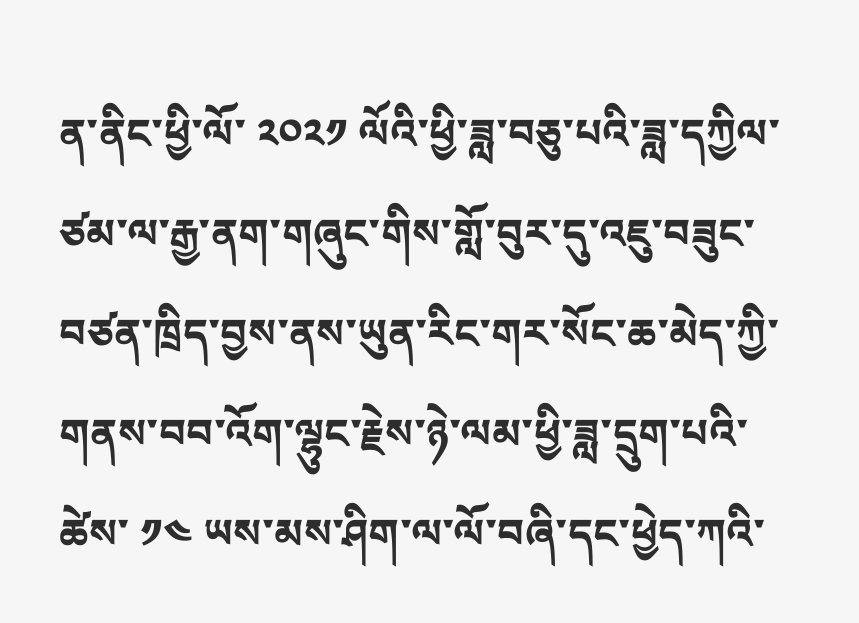ན་ནིང་ཕྱི་ལོ་ ༢༠༢༡ ལོའི་ཕྱི་ཟླ་བཅུ་པའི་ཟླ་དཀྱིལ་ཙམ་ལ་རྒྱ་ནག་གཞུང་གིས་གློ་བུར་དུ་འཇུ་བཟུང་བཙན་ཁྲིད་བྱས་ནས་ཡུན་རིང་གར་སོང་ཆ་མེད་ཀྱི་གནས་བབ་འོག་ལྷུང་རྗེས་ཉེ་ལམ་ཕྱི་ཟླ་དྲུག་པའི་ཚེས་ ༡༤ ཡས་མས་ཤིག་ལ་ལོ་བཞི་དང་ཕྱེད་ཀའི་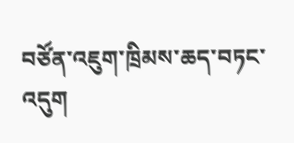བཙོན་འཇུག་ཁྲིམས་ཆད་བཏང་འདུག